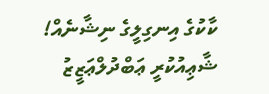ކާކުގެ އިނގިލީގެ ނިޝާނެއް!
ޝާޢިއުކުރީ ޢަބްދުލްޢަޒީޒު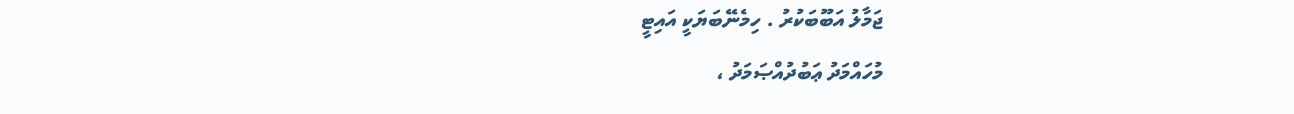ޖަމާލު އަބޫބަކުރު . ހިމެނޭބަޔަކީ އައިޓީ
މުހައްމަދު ޢަބުދުއްޞަމަދު ،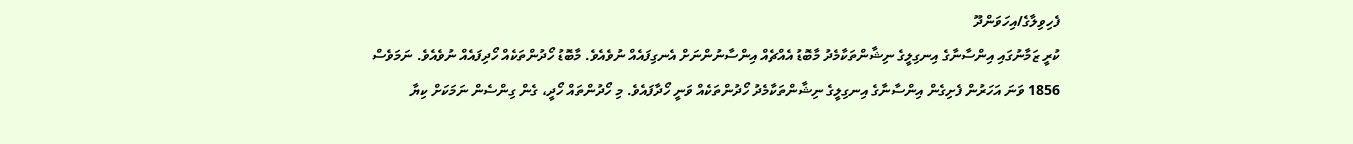ފެހިވިލާގެ/އިހަވަންދޫ
ކުރީ ޒަމާނުގައި އިންސާނާގެ އިނގިލީގެ ނިޝާންތަކާމެދު މާބޮޑު އެއްޗެއް އިންސާނުންނަށް އެނގިފައެއް ނުވެއެވެ. މާބޮޑު ހޯދުންތަކެއް ހޯދިފައެއް ނުވެއެވެ. ނަމަވެސް 1856 ވަނަ އަހަރުން ފެށިގެން އިންސާނާގެ އިނގިލީގެ ނިޝާންތަކާމެދު ހޯދުންތަކެއް ވަނީ ހޯދާފައެވެ. މި ހޯދުންތައް ހޯދީ، ގެން ގިންސެން ނަމަކަށް ކިޔާ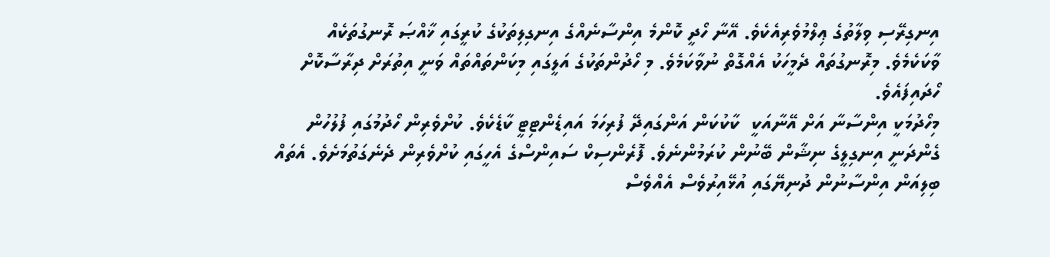އިނގިރޭސި ވިލާތުގެ ޢިލްމުވެރިއެކެވެ. އޭނާ ހޯދީ ކޮންމެ އިންސާނެއްގެ އިނގިލިތަކުގެ ކުރީގައި ޚާއްޞަ ރޮނގުތަކެއް ވާކަކެމެވެ. މިރޮނގުތައް ދެމީހަކު އެއްގޮތް ނުވާކަމެވެ. މި ހޯދުންތަކުގެ އަލީގައި މިކަންތައްތައް ވަނީ އިތުރަށް ދިރާސާކޮށް ހޯދައިފައެވެ.
މިހޯދުމަކީ އިންސާނާ އަށް އޭނާއަކީ  ކާކުކަން އަންގައިދޭ ފުރިހަމަ އައިޑެންޓިޓީ ކާޑެކެވެ. ކުށްވެރިން ހޯދުމުގައި ފުލުހުން ގެންދަނީ އިނގިލީގެ ނިޝާން ބޭނުން ކުރަމުންނެވެ. ފޮރެންސިކް ސައިންސްގެ އެހީގައި ކުށްވެރިން ދެނެގަތުމަށެވެ. އެތައް ބިލިއަން އިންސާނުން ދުނިޔޭގައި އުޅޭއިރުވެސް އެއްވެސް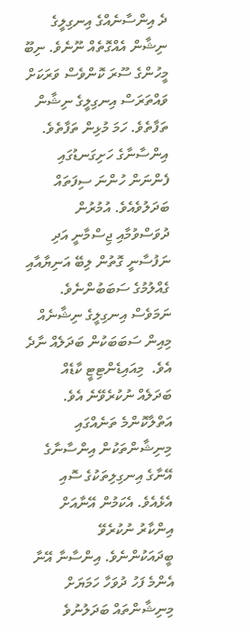ދެ އިންސާނެއްގެ އިނގިލީގެ ނިޝާން އެއްގޮތެއް ނޫނެވެ. ނިބޫ މީހުންގެ ސޫރަ ކޮންވެސް ވަރަކަށް ވައްތަރަސް އިނގިލީގެ ނިޝާން ތަފާތެވެ. ހަމަ މުޅިން ތަފާތެވެ.
އިންސާނާގެ ހަށިގަނޑުގައި ފެންނަން ހުންނަ ސިފަތައް ބަދަލުވެއެވެ. އުމުރުން ދުވަސްވުމާއި ޖިސްމާނީ އަދި ނަފުސާނީ ގޮތުން ލިބޭ އަނިޔާއާއި ގެއްލުމުގެ ސަބަބުންނެވެ. ނަމަވެސް އިނގިލީގެ ނިޝާނެއް މިއިން ސަބަބަކުން ބަދަލެއް ނާދެ އެވެ.  މިއައިޑެންޓިޓީ ކާޑެއް ބަދަލެއް ނުކުރެވޭނެ އެވެ. އަތްލާކޮންމެ ތަނެއްގައި މިނިޝާންތަކުން އިންސާނާގެ އޭނާގެ އިނގިލިތަކުގެ ސޮއި އެޅެއެވެ. އެކަމުން އޭނާއަށް އިންކާރު ނުކުރެވޭ ބީދައަކުންނެވެ. އިންސާނާ އޭނާ އެންމެ ފަހު ދުވަހާ ހަމަޔަށް މިނިޝާންތައް ބަދަލުނުވެ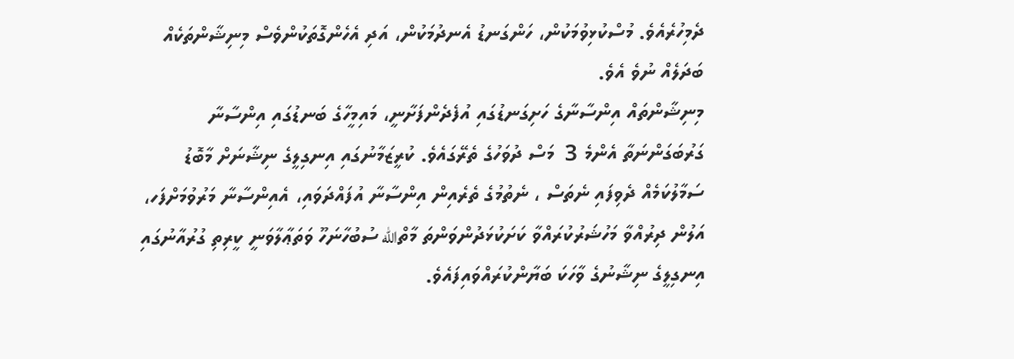ދެމިހުރެއެވެ. މުސްކުޅިވުމަކުން، ހަންގަނޑު އެނދުމަކުން، އަދި އެހެންގޮތަކުންވެސް މިނިޝާންތަކެއް ބަދަލެއް ނުވެ އެވެ.
މިނިޝާންތައް އިންސާނާގެ ހަށިގަނޑުގައި އުފެދެންފަށާނީ، މައިމީހާގެ ބަނޑުގައި އިންސާނާ ގަރުބަގަންނަތާ އެންމެ 3  މަސް ދުވަހުގެ ތެރޭގައެވެ. ކުރީޒަމާނުގައި އިނގިލީގެ ނިޝާނަށް މާބޮޑު ސަމާލުކަމެއް ދެވިފައި ނެތަސް ، ނެތުމުގެ ތެރެއިން އިންސާނާ އުފައްދަވައި، އެއިންސާނާ މަރުވުމަށްފަހ، އަލުން ދިރުއްވާ މަހުޝަރުކުރައްވާ ކަށަކުޅަދުންވަންތަ މާތްالله ސުބުހާނަހޫ ވަތަޢާލާވަނީ ކީރިތި ގުރުއާނުގައި އިނގިލީގެ ނިޝާނުގެ ވާހަކަ ބަޔާންކުރައްވައިފައެވެ.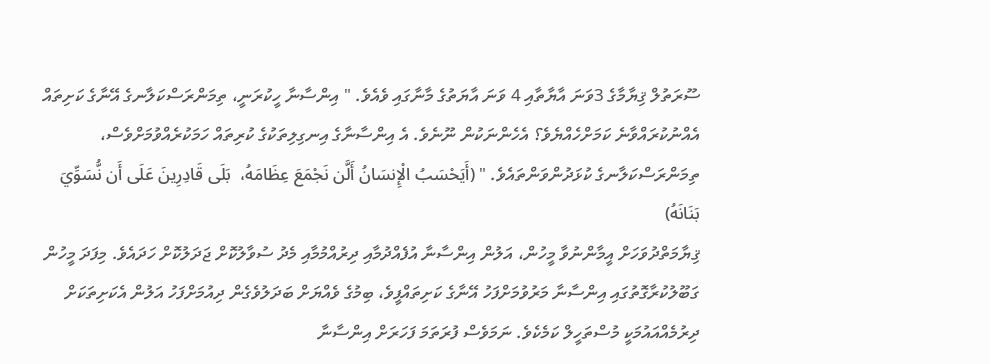ސޫރަތުލް ޤިޔާމާގެ 3ވަނަ އާޔާތާއި 4 ވަނަ އާޔަތުގެ މާނާގައި ވެއެވެ. " އިންސާނާ ހީކުރަނީ، ތިމަންރަސްކަލާނގެ އޭނާގެ ކަށިތައް އެއްނުކުރައްވާނެ ކަމަށްހެއްޔެވެ؟ އެހެންނަކުން ނޫނެވެ. އެ އިންސާނާގެ އިނގިލިތަކުގެ ކުރިތައް ހަމަކުރެއްވުމަށްވެސް، ތިމަންރަސްކަލާނގެ ކުޅަދުންވަންތައެވެ. " (أَيَحْسَبُ الْإِنسَانُ أَلَّن نَجْمَعَ عِظَامَهُ،  بَلَى قَادِرِينَ عَلَى أَن نُّسَوِّيَ بَنَانَهُ)
ޤިޔާމަތްދުވަހަށް އީމާންނުވާ މީހުން، އަލުން އިންސާނާ އުފެއްދުމާއި ދިރުއްމުމާއި މެދު ސުވާލުކޮށް ޖަދަލުކޮށް ހަދައެވެ. މިފަދަ މީހުން ގަބޫލުކުރާގޮތުގައި އިންސާނާ މަރުވުމަށްފަހު އޭނާގެ ކަށިތައްފީވެ، ބިމުގެ ވެއްޔަށް ބަދަލުވެގެން ދިއުމަށްފަހު އަލުން އެކަށިތަކަށް ދިރުމެއްއައުމަކީ މުސްތަހީލް ކަމެކެވެ. ނަމަވެސް ފުރަތަމަ ފަހަރަށް އިންސާނާ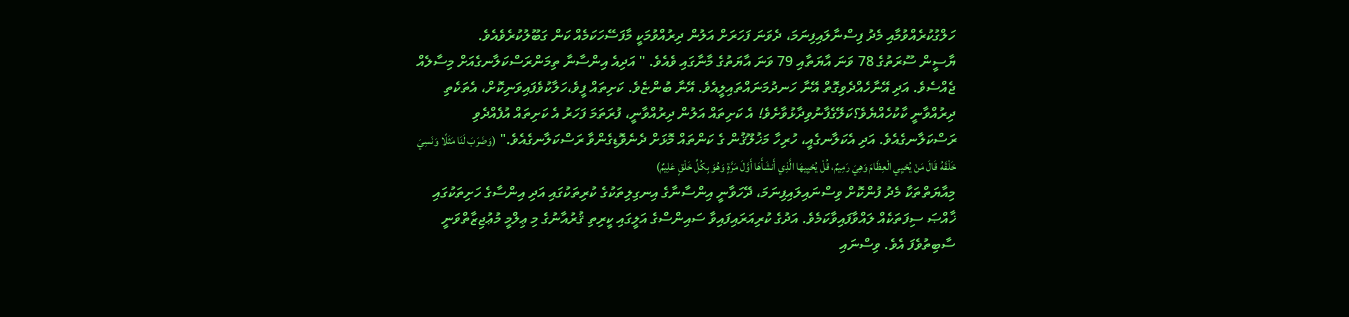ހަލްގުކުރެއްވުމާއި މެދު ފިސްނާލައިފިނަމަ، ދެވަނަ ފަހަރަށް އަލުން ދިރުއްވުމަކީ މާފަސޭހަކަމެއް ކަން ގަބޫލުކުރެވެއެވެ.
ޔާސީން ސޫރަތުގެ 78 ވަނަ އާޔަތާއި 79 ވަނަ އާޔަތުގެ މާނާގައި ވެއެވެ. '' އަދިއެ އިންސާނާ ތިމަންރަސްކަލާނގެއަށް މިސާލެއް ޖެއްސެވެ. އަދި އޭނާހެއްދެވިގޮތް އޭނާ ހަނދުމަނައްތައިލީއެވެ. އޭނާ ބުންޏެވެ. ކަށިތައް ފީވެ،ހަލާކުވެފައިވަނިކޮށް، އެތަކެތި ދިރުއްވާނީ ކާކުހެއްޔެވެ؟ކަލޭގެފާނުވިދާޅުވާށެވެ! އެ ކަށިތައް އަލުން ދިރުއްވާނީ، ފުރަތަމަ ފަހަރު އެ ކަށިތައް އުފެއްދެވި ރަސްކަލާނގެއެވެ. އަދި އެކަލާނގެއީ، ހުރިހާ މަޚުލޫޤުން ގެ ކަންތައް މޮޅަށް ދެނެވޮޑިގެންވާ ރަސްކަލާނގެއެވެ." (وَضَرَبَ لَنَا مَثَلًا وَنَسِيَ خَلْقَهُ قَالَ مَنْ يُحْيِي الْعِظَامَ وَهِيَ رَمِيمٌ، قُلْ يُحْيِيهَا الَّذِي أَنشَأَهَا أَوَّلَ مَرَّةٍ وَهُوَ بِكُلِّ خَلْقٍ عَلِيمٌ)
މިއާޔަތްތަކާ މެދު ފުންކޮށް ވިސްނައިލައިފިނަމަ، ދޭހަވާނީ އިންސާނާގެ އިނގިލިތަކުގެ ކުރިތަކުގައި އަދި އިންސާގެ ހަށިތަކުގައި ޚާއްޞަ ސިފަތަކެއް ލައްވާފައިވާކަމެވެ. އަދުގެ ކުރިއަރައިފައިވާ ސައިންސްގެ އަލީގައި ކީރިތި ޤުރުއާނުގެ މި ޢިލްމީ މުޢުޖިޒާތްވަނީ ސާބިތުވެފަ އެވެ. ވިސްނައި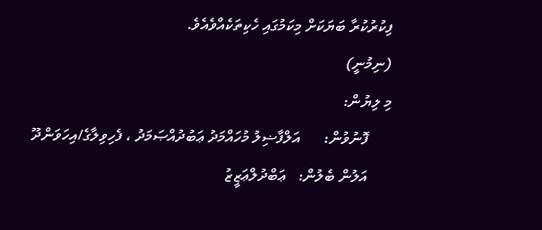ފިކުރުކުރާ ބަޔަކަށް މިކަމުގައި ހެކިތަކެއްވެއެވެ.
(ނިމުނީ)
މި ލިޔުން:
      ފޮނުވުން:      އަލްފާޟިލު މުހައްމަދު ޢަބުދުއްޞަމަދު ، ފެހިވިލާގެ/އިހަވަންދޫ
      އަލުން ބެލުން:   ޢަބްދުލްޢަޒީޒު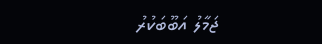ޖަމާލު އަބޫބަކުރު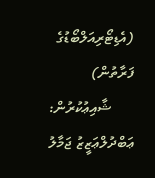(އެޑިޓޯރިއަލްބޯޑުގެ ފަރާތުން)
      ޝާއިޢުކުރުން:   ޢަބްދުލްޢަޒީޒު ޖަމާލު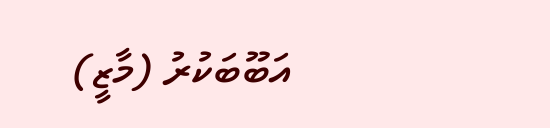އަބޫބަކުރު (މާޒީ)